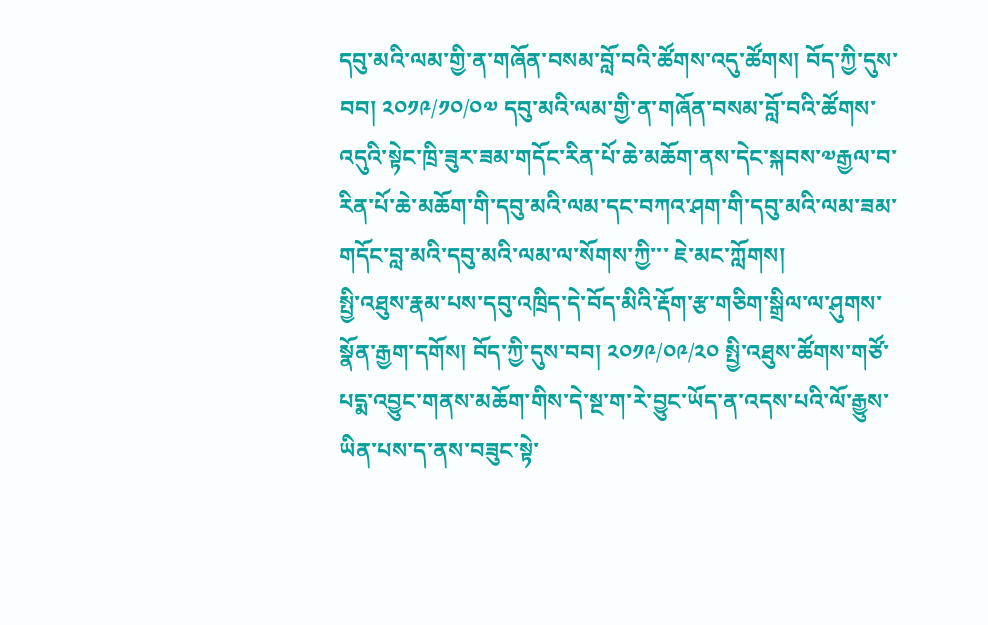དབུ་མའི་ལམ་གྱི་ན་གཞོན་བསམ་བློ་བའི་ཚོགས་འདུ་ཚོགས། བོད་ཀྱི་དུས་བབ། ༢༠༡༩/༡༠/༠༧ དབུ་མའི་ལམ་གྱི་ན་གཞོན་བསམ་བློ་བའི་ཚོགས་འདུའི་སྟེང་ཁྲི་ཟུར་ཟམ་གདོང་རིན་པོ་ཆེ་མཆོག་ནས་དེང་སྐབས་༧རྒྱལ་བ་རིན་པོ་ཆེ་མཆོག་གི་དབུ་མའི་ལམ་དང་བཀའ་ཤག་གི་དབུ་མའི་ལམ་ཟམ་གདོང་བླ་མའི་དབུ་མའི་ལམ་ལ་སོགས་ཀྱི་་་ ཇེ་མང་ཀློགས།
སྤྱི་འཐུས་རྣམ་པས་དབུ་འཁྲིད་དེ་བོད་མིའི་རྡོག་རྩ་གཅིག་སྒྲིལ་ལ་ཤུགས་སྣོན་རྒྱག་དགོས། བོད་ཀྱི་དུས་བབ། ༢༠༡༩/༠༩/༢༠ སྤྱི་འཐུས་ཚོགས་གཙོ་པདྨ་འབྱུང་གནས་མཆོག་གིས་དེ་སྔ་ག་རེ་བྱུང་ཡོད་ན་འདས་པའི་ལོ་རྒྱུས་ཡིན་པས་ད་ནས་བཟུང་སྟེ་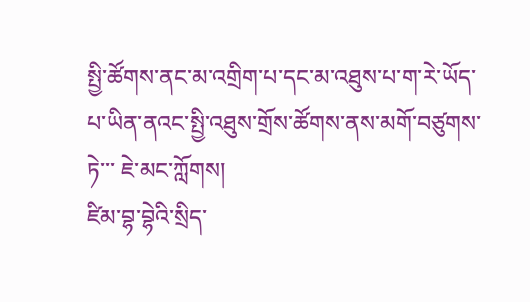སྤྱི་ཚོགས་ནང་མ་འགྲིག་པ་དང་མ་འཐུས་པ་ག་རེ་ཡོད་པ་ཡིན་ནའང་སྤྱི་འཐུས་གྲོས་ཚོགས་ནས་མགོ་བཙུགས་ཏེ་་་ ཇེ་མང་ཀློགས།
ཛིམ་བྷ་བྷེའི་སྲིད་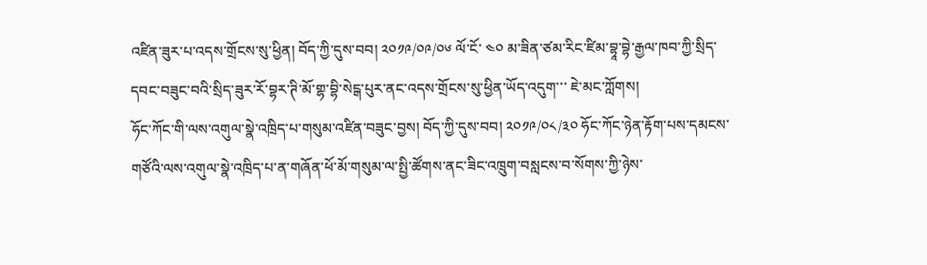འཛིན་ཟུར་པ་འདས་གྲོངས་སུ་ཕྱིན། བོད་ཀྱི་དུས་བབ། ༢༠༡༩/༠༩/༠༦ ལོ་ངོ་ ༤༠ མ་ཟིན་ཙམ་རིང་ཛིམ་བྷཱ་བྷེ་རྒྱལ་ཁབ་ཀྱི་སྲིད་དབང་བཟུང་བའི་སྲིད་ཟུར་རོ་བྷར་ཊི་མོ་གྷ་བྷི་སེངྒ་པུར་ནང་འདས་གྲོངས་སུ་ཕྱིན་ཡོད་འདུག་་་ ཇེ་མང་ཀློགས།
ཧོང་ཀོང་གི་ལས་འགུལ་སྣེ་འཁྲིད་པ་གསུམ་འཛིན་བཟུང་བྱས། བོད་ཀྱི་དུས་བབ། ༢༠༡༩/༠༨/༣༠ ཧོང་ཀོང་ཉེན་རྟོག་པས་དམངས་གཙོའི་ལས་འགུལ་སྣེ་འཁྲིད་པ་ན་གཞོན་ཕོ་མོ་གསུམ་ལ་སྤྱི་ཚོགས་ནང་ཟིང་འཁྲུག་བསླངས་བ་སོགས་ཀྱི་ཉེས་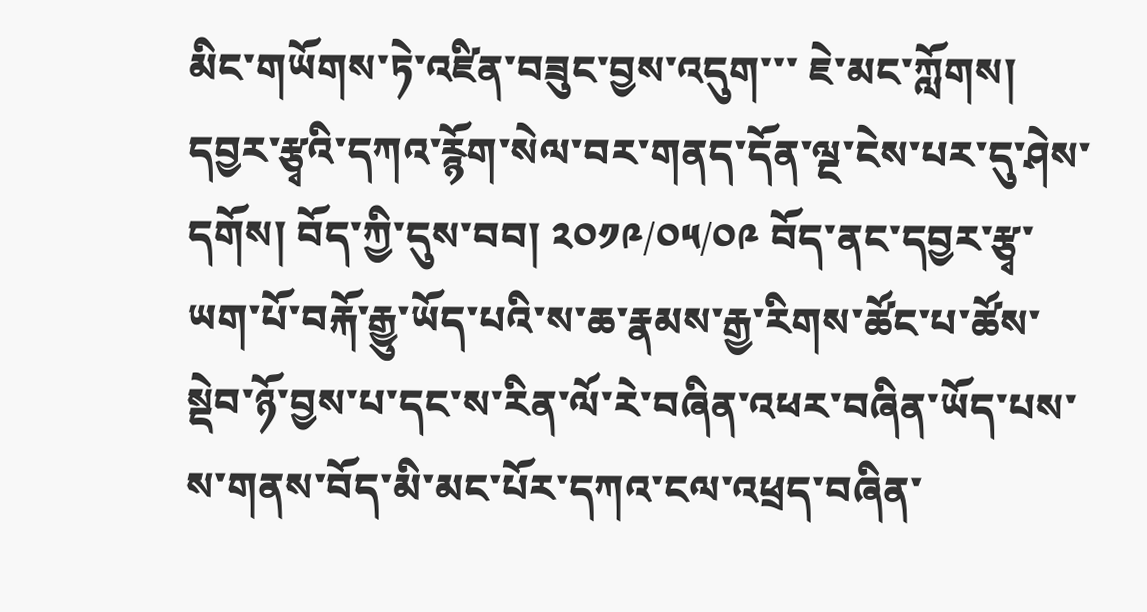མིང་གཡོགས་ཏེ་འཛིན་བཟུང་བྱས་འདུག་་་ ཇེ་མང་ཀློགས།
དབྱར་རྩྭའི་དཀའ་རྙོག་སེལ་བར་གནད་དོན་ལྔ་ངེས་པར་དུ་ཤེས་དགོས། བོད་ཀྱི་དུས་བབ། ༢༠༡༩/༠༥/༠༩ བོད་ནང་དབྱར་རྩྭ་ཡག་པོ་བརྐོ་རྒྱུ་ཡོད་པའི་ས་ཆ་རྣམས་རྒྱ་རིགས་ཚོང་པ་ཚོས་སྡེབ་ཉོ་བྱས་པ་དང་ས་རིན་ལོ་རེ་བཞིན་འཕར་བཞིན་ཡོད་པས་ས་གནས་བོད་མི་མང་པོར་དཀའ་ངལ་འཕྲད་བཞིན་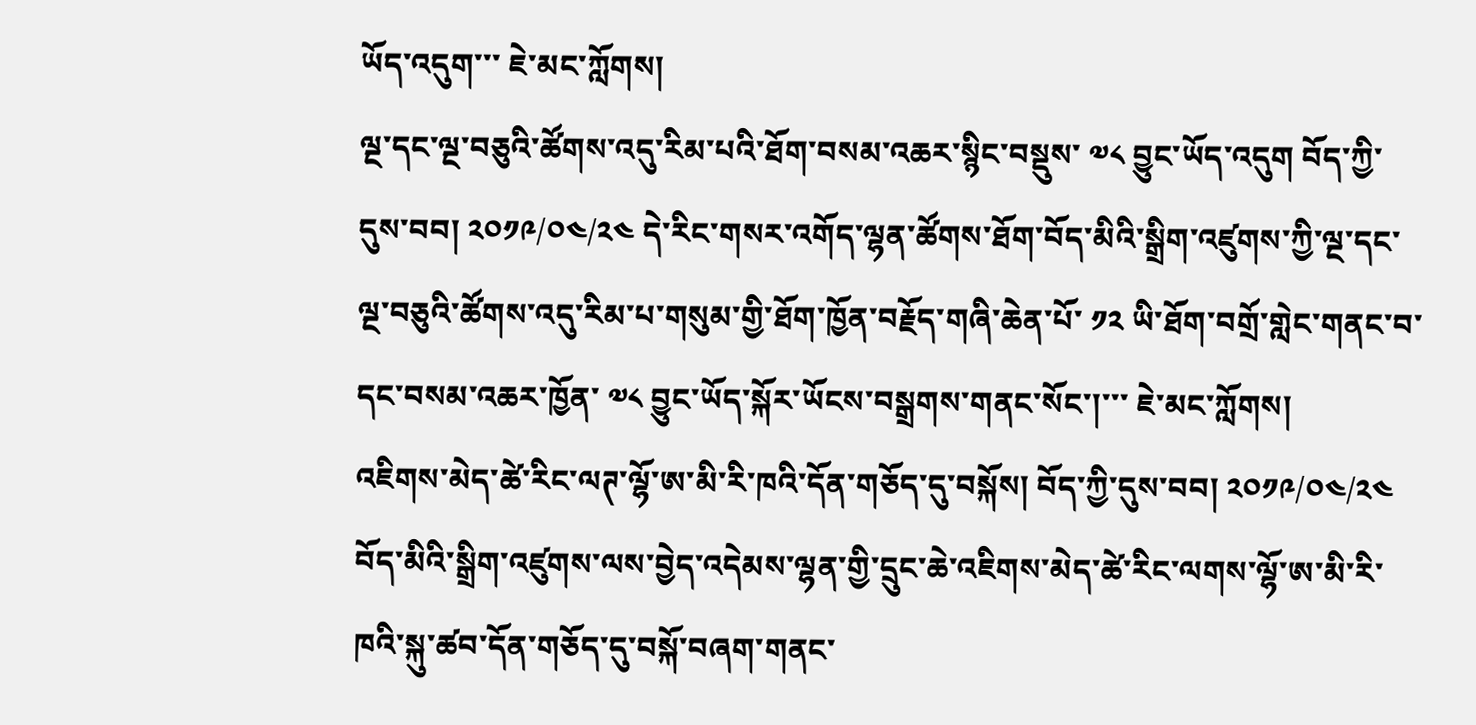ཡོད་འདུག་་་ ཇེ་མང་ཀློགས།
ལྔ་དང་ལྔ་བཅུའི་ཚོགས་འདུ་རིམ་པའི་ཐོག་བསམ་འཆར་སྙིང་བསྡུས་ ༧༨ བྱུང་ཡོད་འདུག བོད་ཀྱི་དུས་བབ། ༢༠༡༩/༠༤/༢༤ དེ་རིང་གསར་འགོད་ལྷན་ཚོགས་ཐོག་བོད་མིའི་སྒྲིག་འཛུགས་ཀྱི་ལྔ་དང་ལྔ་བཅུའི་ཚོགས་འདུ་རིམ་པ་གསུམ་གྱི་ཐོག་ཁྱོན་བརྗོད་གཞི་ཆེན་པོ་ ༡༢ ཡི་ཐོག་བགྲོ་གླེང་གནང་བ་དང་བསམ་འཆར་ཁྱོན་ ༧༨ བྱུང་ཡོད་སྐོར་ཡོངས་བསྒྲགས་གནང་སོང་།་་་ ཇེ་མང་ཀློགས།
འཇིགས་མེད་ཚེ་རིང་ལཊ་ལྷོ་ཨ་མི་རི་ཁའི་དོན་གཅོད་དུ་བསྐོས། བོད་ཀྱི་དུས་བབ། ༢༠༡༩/༠༤/༢༤ བོད་མིའི་སྒྲིག་འཛུགས་ལས་བྱེད་འདེམས་ལྷན་གྱི་དྲུང་ཆེ་འཇིགས་མེད་ཚེ་རིང་ལགས་ལྷོ་ཨ་མི་རི་ཁའི་སྐུ་ཚབ་དོན་གཅོད་དུ་བསྐོ་བཞག་གནང་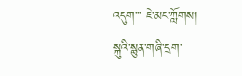འདུག་་་ ཇེ་མང་ཀློགས།
སྐུའི་སྙུན་གཞི་དྲག་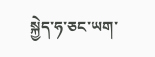སྐྱེད་ཧ་ཅང་ཡག་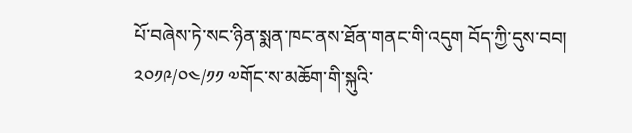པོ་བཞེས་ཏེ་སང་ཉིན་སྨན་ཁང་ནས་ཐོན་གནང་གི་འདུག བོད་ཀྱི་དུས་བབ། ༢༠༡༩/༠༤/༡༡ ༧གོང་ས་མཆོག་གི་སྐུའི་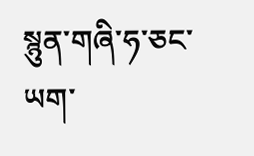སྙུན་གཞི་ཧ་ཅང་ཡག་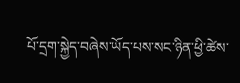པོ་དྲག་སྐྱེད་བཞེས་ཡོད་པས་སང་ཉིན་ཕྱི་ཚེས་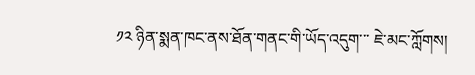༡༢ ཉིན་སྨན་ཁང་ནས་ཐོན་གནང་གི་ཡོད་འདུག་་་ ཇེ་མང་ཀློགས།